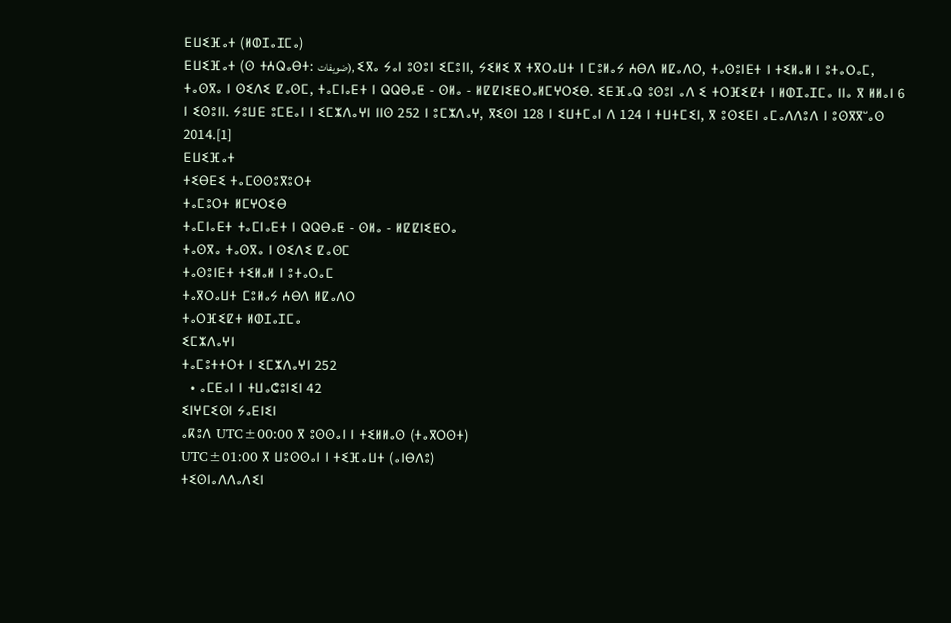ⴹⵡⵉⴼⴰⵜ (ⵍⵀⵊⴰⵊⵎⴰ)
ⴹⵡⵉⴼⴰⵜ (ⵙ ⵜⵄⵕⴰⴱⵜ: ضويفات), ⵉⴳⴰ ⵢⴰⵏ ⵓⵙⵓⵏ ⵉⵎⵓⵏⵏ, ⵢⵉⵍⵉ ⴳ ⵜⴳⵔⴰⵡⵜ ⵏ ⵎⵓⵍⴰⵢ ⵄⴱⴷ ⵍⵇⴰⴷⵔ, ⵜⴰⵙⵓⵏⴹⵜ ⵏ ⵜⵉⵍⴰⵍ ⵏ ⵓⵜⴰⵔⴰⵎ, ⵜⴰⵙⴳⴰ ⵏ ⵙⵉⴷⵉ ⵇⴰⵙⵎ, ⵜⴰⵎⵏⴰⴹⵜ ⵏ ⵕⵕⴱⴰⵟ - ⵙⵍⴰ - ⵍⵇⵇⵏⵉⵟⵔⴰⵍⵎⵖⵔⵉⴱ. ⵉⴹⴼⴰⵕ ⵓⵙⵓⵏ ⴰⴷ ⵉ ⵜⵔⴼⵉⵇⵜ ⵏ ⵍⵀⵊⴰⵊⵎⴰ ⵏⵏⴰ ⴳ ⵍⵍⴰⵏ 6 ⵏ ⵉⵙⵓⵏⵏ. ⵢⵓⵡⴹ ⵓⵎⴹⴰⵏ ⵏ ⵉⵎⵣⴷⴰⵖⵏ ⵏⵏⵙ 252 ⵏ ⵓⵎⵣⴷⴰⵖ, ⴳⵉⵙⵏ 128 ⵏ ⵉⵡⵜⵎⴰⵏ ⴷ 124 ⵏ ⵜⵡⵜⵎⵉⵏ, ⴳ ⵓⵙⵉⴹⵏ ⴰⵎⴰⴷⴷⵓⴷ ⵏ ⵓⵙⴳⴳⵯⴰⵙ 2014.[1]
ⴹⵡⵉⴼⴰⵜ
ⵜⵉⴱⴹⵉ ⵜⴰⵎⵙⵙⵓⴳⵓⵔⵜ
ⵜⴰⵎⵓⵔⵜ ⵍⵎⵖⵔⵉⴱ
ⵜⴰⵎⵏⴰⴹⵜ ⵜⴰⵎⵏⴰⴹⵜ ⵏ ⵕⵕⴱⴰⵟ - ⵙⵍⴰ - ⵍⵇⵇⵏⵉⵟⵔⴰ
ⵜⴰⵙⴳⴰ ⵜⴰⵙⴳⴰ ⵏ ⵙⵉⴷⵉ ⵇⴰⵙⵎ
ⵜⴰⵙⵓⵏⴹⵜ ⵜⵉⵍⴰⵍ ⵏ ⵓⵜⴰⵔⴰⵎ
ⵜⴰⴳⵔⴰⵡⵜ ⵎⵓⵍⴰⵢ ⵄⴱⴷ ⵍⵇⴰⴷⵔ
ⵜⴰⵔⴼⵉⵇⵜ ⵍⵀⵊⴰⵊⵎⴰ
ⵉⵎⵣⴷⴰⵖⵏ
ⵜⴰⵎⵓⵜⵜⵔⵜ ⵏ ⵉⵎⵣⴷⴰⵖⵏ 252
  • ⴰⵎⴹⴰⵏ ⵏ ⵜⵡⴰⵛⵓⵏⵉⵏ 42
ⵉⵏⵖⵎⵉⵙⵏ ⵢⴰⴹⵏⵉⵏ
ⴰⴽⵓⴷ UTC±00:00 ⴳ ⵓⵙⵙⴰⵏ ⵏ ⵜⵉⵍⵍⴰⵙ (ⵜⴰⴳⵔⵙⵜ)
UTC±01:00 ⴳ ⵡⵓⵙⵙⴰⵏ ⵏ ⵜⵉⴼⴰⵡⵜ (ⴰⵏⴱⴷⵓ)
ⵜⵉⵙⵏⴰⴷⴷⴰⴷⵉⵏ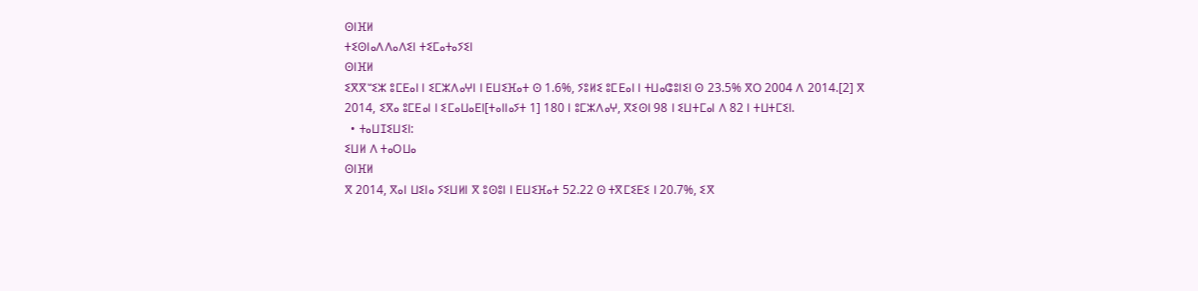ⵙⵏⴼⵍ
ⵜⵉⵙⵏⴰⴷⴷⴰⴷⵉⵏ ⵜⵉⵎⴰⵜⴰⵢⵉⵏ
ⵙⵏⴼⵍ
ⵉⴳⴳⵯⵉⵣ ⵓⵎⴹⴰⵏ ⵏ ⵉⵎⵣⴷⴰⵖⵏ ⵏ ⴹⵡⵉⴼⴰⵜ ⵙ 1.6%, ⵢⵓⵍⵉ ⵓⵎⴹⴰⵏ ⵏ ⵜⵡⴰⵛⵓⵏⵉⵏ ⵙ 23.5% ⴳⵔ 2004 ⴷ 2014.[2] ⴳ 2014, ⵉⴳⴰ ⵓⵎⴹⴰⵏ ⵏ ⵉⵎⴰⵡⴰⴹⵏ[ⵜⴰⵏⵏⴰⵢⵜ 1] 180 ⵏ ⵓⵎⵣⴷⴰⵖ, ⴳⵉⵙⵏ 98 ⵏ ⵉⵡⵜⵎⴰⵏ ⴷ 82 ⵏ ⵜⵡⵜⵎⵉⵏ.
  • ⵜⴰⵡⵊⵉⵡⵉⵏ:
ⵉⵡⵍ ⴷ ⵜⴰⵔⵡⴰ
ⵙⵏⴼⵍ
ⴳ 2014, ⴳⴰⵏ ⵡⵉⵏⴰ ⵢⵉⵡⵍⵏ ⴳ ⵓⵙⵓⵏ ⵏ ⴹⵡⵉⴼⴰⵜ 52.22 ⵙ ⵜⴳⵎⵉⴹⵉ ⵏ 20.7%, ⵉⴳ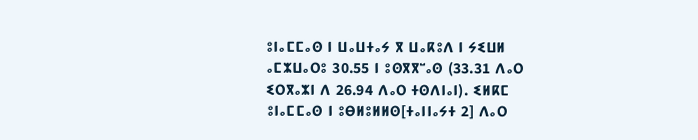ⵓⵏⴰⵎⵎⴰⵙ ⵏ ⵡⴰⵡⵜⴰⵢ ⴳ ⵡⴰⴽⵓⴷ ⵏ ⵢⵉⵡⵍ ⴰⵎⵣⵡⴰⵔⵓ 30.55 ⵏ ⵓⵙⴳⴳⵯⴰⵙ (33.31 ⴷⴰⵔ ⵉⵔⴳⴰⵣⵏ ⴷ 26.94 ⴷⴰⵔ ⵜⵙⴷⵏⴰⵏ). ⵉⵍⴽⵎ ⵓⵏⴰⵎⵎⴰⵙ ⵏ ⵓⴱⵍⵓⵍⵍⵙ[ⵜⴰⵏⵏⴰⵢⵜ 2] ⴷⴰⵔ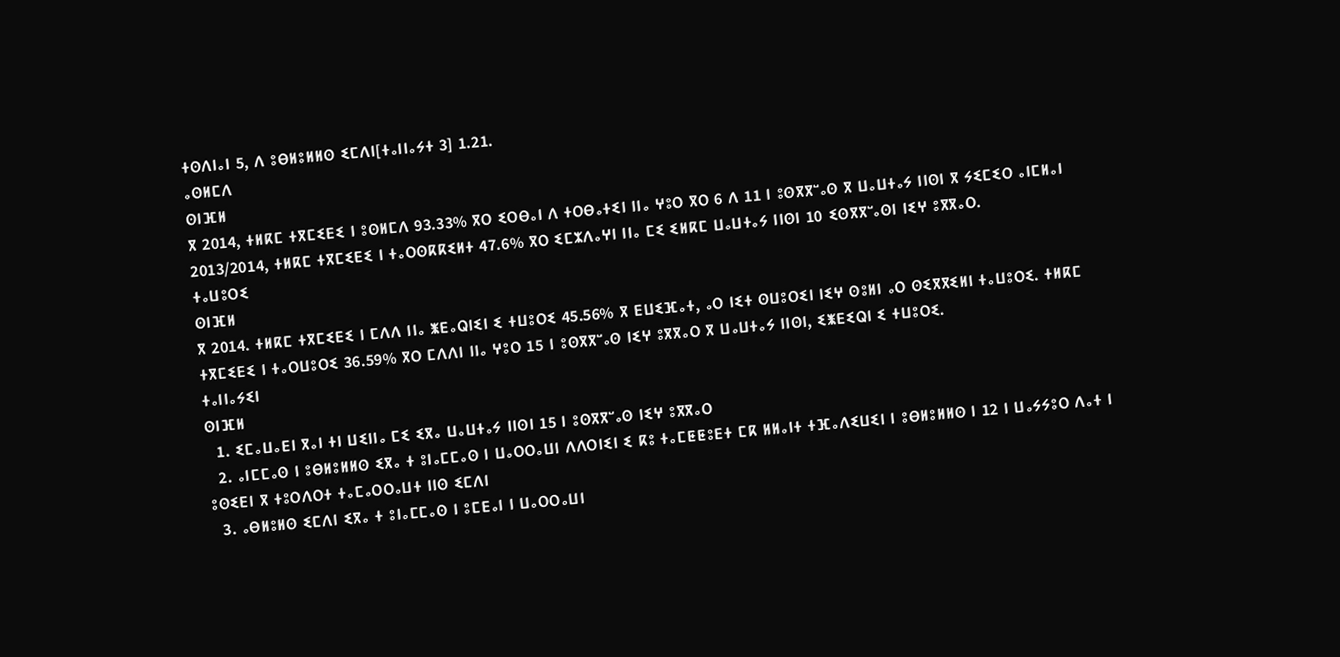ⵜⵙⴷⵏⴰⵏ 5, ⴷ ⵓⴱⵍⵓⵍⵍⵙ ⵉⵎⴷⵏ[ⵜⴰⵏⵏⴰⵢⵜ 3] 1.21.
ⴰⵙⵍⵎⴷ
ⵙⵏⴼⵍ
ⴳ 2014, ⵜⵍⴽⵎ ⵜⴳⵎⵉⴹⵉ ⵏ ⵓⵙⵍⵎⴷ 93.33% ⴳⵔ ⵉⵔⴱⴰⵏ ⴷ ⵜⵔⴱⴰⵜⵉⵏ ⵏⵏⴰ ⵖⵓⵔ ⴳⵔ 6 ⴷ 11 ⵏ ⵓⵙⴳⴳⵯⴰⵙ ⴳ ⵡⴰⵡⵜⴰⵢ ⵏⵏⵙⵏ ⴳ ⵢⵉⵎⵉⵔ ⴰⵏⵎⵍⴰⵏ 2013/2014, ⵜⵍⴽⵎ ⵜⴳⵎⵉⴹⵉ ⵏ ⵜⴰⵔⵙⴽⴽⵉⵍⵜ 47.6% ⴳⵔ ⵉⵎⵣⴷⴰⵖⵏ ⵏⵏⴰ ⵎⵉ ⵉⵍⴽⵎ ⵡⴰⵡⵜⴰⵢ ⵏⵏⵙⵏ 10 ⵉⵙⴳⴳⵯⴰⵙⵏ ⵏⵉⵖ ⵓⴳⴳⴰⵔ.
ⵜⴰⵡⵓⵔⵉ
ⵙⵏⴼⵍ
ⴳ 2014. ⵜⵍⴽⵎ ⵜⴳⵎⵉⴹⵉ ⵏ ⵎⴷⴷ ⵏⵏⴰ ⵥⴹⴰⵕⵏⵉⵏ ⵉ ⵜⵡⵓⵔⵉ 45.56% ⴳ ⴹⵡⵉⴼⴰⵜ, ⴰⵔ ⵏⵉⵜ ⵙⵡⵓⵔⵉⵏ ⵏⵉⵖ ⵙⵓⵍⵏ ⴰⵔ ⵙⵉⴳⴳⵉⵍⵏ ⵜⴰⵡⵓⵔⵉ. ⵜⵍⴽⵎ ⵜⴳⵎⵉⴹⵉ ⵏ ⵜⴰⵔⵡⵓⵔⵉ 36.59% ⴳⵔ ⵎⴷⴷⵏ ⵏⵏⴰ ⵖⵓⵔ 15 ⵏ ⵓⵙⴳⴳⵯⴰⵙ ⵏⵉⵖ ⵓⴳⴳⴰⵔ ⴳ ⵡⴰⵡⵜⴰⵢ ⵏⵏⵙⵏ, ⵉⵥⴹⵉⵕⵏ ⵉ ⵜⵡⵓⵔⵉ.
ⵜⴰⵏⵏⴰⵢⵉⵏ
ⵙⵏⴼⵍ
  1. ⵉⵎⴰⵡⴰⴹⵏ ⴳⴰⵏ ⵜⵏ ⵡⵉⵏⵏⴰ ⵎⵉ ⵉⴳⴰ ⵡⴰⵡⵜⴰⵢ ⵏⵏⵙⵏ 15 ⵏ ⵓⵙⴳⴳⵯⴰⵙ ⵏⵉⵖ ⵓⴳⴳⴰⵔ
  2. ⴰⵏⵎⵎⴰⵙ ⵏ ⵓⴱⵍⵓⵍⵍⵙ ⵉⴳⴰ ⵜ ⵓⵏⴰⵎⵎⴰⵙ ⵏ ⵡⴰⵔⵔⴰⵡⵏ ⴷⴷⵔⵏⵉⵏ ⵉ ⴽⵓ ⵜⴰⵎⵟⵟⵓⴹⵜ ⵎⴽ ⵍⵍⴰⵏⵜ ⵜⴼⴰⴷⵉⵡⵉⵏ ⵏ ⵓⴱⵍⵓⵍⵍⵙ ⵏ 12 ⵏ ⵡⴰⵢⵢⵓⵔ ⴷⴰⵜ ⵏ ⵓⵙⵉⴹⵏ ⴳ ⵜⵓⵔⴷⵔⵜ ⵜⴰⵎⴰⵔⵔⴰⵡⵜ ⵏⵏⵙ ⵉⵎⴷⵏ
  3. ⴰⴱⵍⵓⵍⵙ ⵉⵎⴷⵏ ⵉⴳⴰ ⵜ ⵓⵏⴰⵎⵎⴰⵙ ⵏ ⵓⵎⴹⴰⵏ ⵏ ⵡⴰⵔⵔⴰⵡⵏ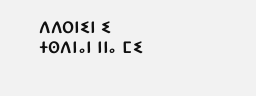ⴷⴷⵔⵏⵉⵏ ⵉ ⵜⵙⴷⵏⴰⵏ ⵏⵏⴰ ⵎⵉ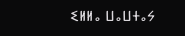ⵉⵍⵍⴰ ⵡⴰⵡⵜⴰⵢ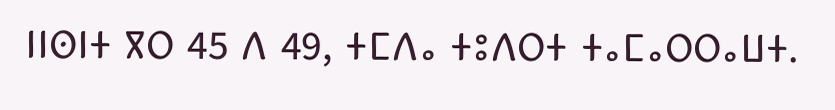ⵏⵏⵙⵏⵜ ⴳⵔ 45 ⴷ 49, ⵜⵎⴷⴰ ⵜⵓⴷⵔⵜ ⵜⴰⵎⴰⵔⵔⴰⵡⵜ.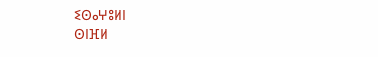ⵉⵙⴰⵖⵓⵍⵏ
ⵙⵏⴼⵍ